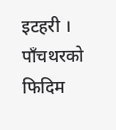इटहरी । पाँचथरको फिदिम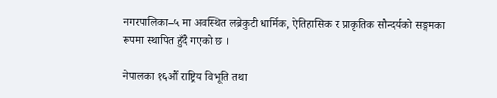नगरपालिका–५ मा अवस्थित लब्रेकुटी धार्मिक, ऐतिहासिक र प्राकृतिक सौन्दर्यको सङ्गमका रूपमा स्थापित हुँदै गएको छ ।

नेपालका १६औँ राष्ट्रिय विभूति तथा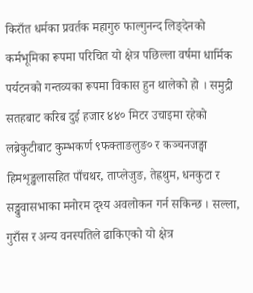किराँत धर्मका प्रवर्तक महागुरु फाल्गुनन्द लिङ्देनको कर्मभूमिका रूपमा परिचित यो क्षेत्र पछिल्ला वर्षमा धार्मिक पर्यटनको गन्तव्यका रूपमा विकास हुन थालेको हो । समुद्री सतहबाट करिब दुई हजार ४४० मिटर उचाइमा रहेको लब्रेकुटीबाट कुम्भकर्ण ९फक्ताङलुङ० र कञ्चनजङ्घा हिमशृङ्खलासहित पाँचथर, ताप्लेजुङ, तेह्रथुम, धनकुटा र सङ्खुवासभाका मनोरम दृश्य अवलोकन गर्न सकिन्छ । सल्ला, गुराँस र अन्य वनस्पतिले ढाकिएको यो क्षेत्र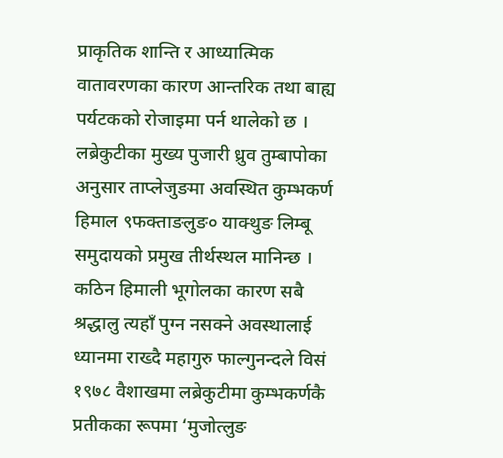प्राकृतिक शान्ति र आध्यात्मिक वातावरणका कारण आन्तरिक तथा बाह्य पर्यटकको रोजाइमा पर्न थालेको छ । लब्रेकुटीका मुख्य पुजारी ध्रुव तुम्बापोका अनुसार ताप्लेजुङमा अवस्थित कुम्भकर्ण हिमाल ९फक्ताङलुङ० याक्थुङ लिम्बू समुदायको प्रमुख तीर्थस्थल मानिन्छ । कठिन हिमाली भूगोलका कारण सबै श्रद्धालु त्यहाँ पुग्न नसक्ने अवस्थालाई ध्यानमा राख्दै महागुरु फाल्गुनन्दले विसं १९७८ वैशाखमा लब्रेकुटीमा कुम्भकर्णकै प्रतीकका रूपमा ‘मुजोत्लुङ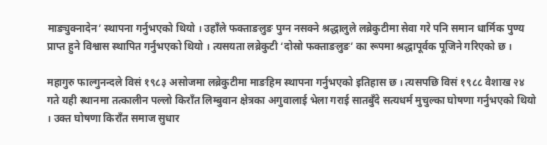माङ्युक्नादेन’ स्थापना गर्नुभएको थियो । उहाँले फक्ताङलुङ पुग्न नसक्ने श्रद्धालुले लब्रेकुटीमा सेवा गरे पनि समान धार्मिक पुण्य प्राप्त हुने विश्वास स्थापित गर्नुभएको थियो । त्यसयता लब्रेकुटी ‘दोस्रो फक्ताङलुङ’ का रूपमा श्रद्धापूर्वक पूजिने गरिएको छ ।

महागुरु फाल्गुनन्दले विसं १९८३ असोजमा लब्रेकुटीमा माङहिम स्थापना गर्नुभएको इतिहास छ । त्यसपछि विसं १९८८ वैशाख २४ गते यही स्थानमा तत्कालीन पल्लो किराँत लिम्बुवान क्षेत्रका अगुवालाई भेला गराई सातबुँदे सत्यधर्म मुचुल्का घोषणा गर्नुभएको थियो । उक्त घोषणा किराँत समाज सुधार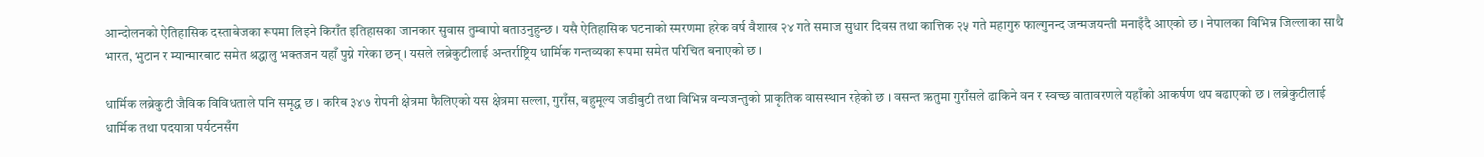आन्दोलनको ऐतिहासिक दस्ताबेजका रूपमा लिइने किराँत इतिहासका जानकार सुवास तुम्बापो बताउनुहुन्छ । यसै ऐतिहासिक घटनाको स्मरणमा हरेक वर्ष वैशाख २४ गते समाज सुधार दिवस तथा कात्तिक २५ गते महागुरु फाल्गुनन्द जन्मजयन्ती मनाइँदै आएको छ । नेपालका विभिन्न जिल्लाका साथै भारत, भुटान र म्यान्मारबाट समेत श्रद्धालु भक्तजन यहाँ पुग्ने गरेका छन् । यसले लब्रेकुटीलाई अन्तर्राष्ट्रिय धार्मिक गन्तव्यका रूपमा समेत परिचित बनाएको छ ।

धार्मिक लब्रेकुटी जैविक विविधताले पनि समृद्ध छ । करिब ३४७ रोपनी क्षेत्रमा फैलिएको यस क्षेत्रमा सल्ला, गुराँस, बहुमूल्य जडीबुटी तथा विभिन्न वन्यजन्तुको प्राकृतिक वासस्थान रहेको छ । वसन्त ऋतुमा गुराँसले ढाकिने वन र स्वच्छ वातावरणले यहाँको आकर्षण थप बढाएको छ । लब्रेकुटीलाई धार्मिक तथा पदयात्रा पर्यटनसँग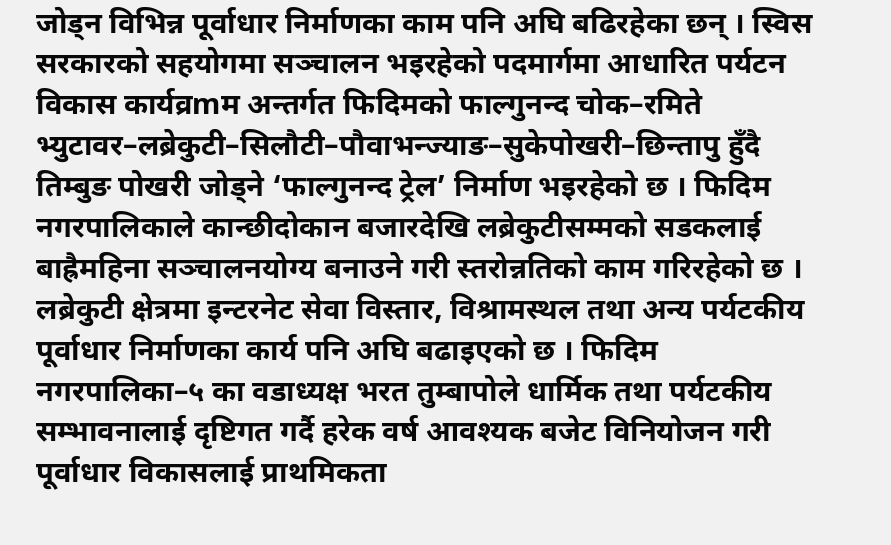जोड्न विभिन्न पूर्वाधार निर्माणका काम पनि अघि बढिरहेका छन् । स्विस सरकारको सहयोगमा सञ्चालन भइरहेको पदमार्गमा आधारित पर्यटन विकास कार्यव्रmम अन्तर्गत फिदिमको फाल्गुनन्द चोक–रमिते भ्युटावर–लब्रेकुटी–सिलौटी–पौवाभन्ज्याङ–सुकेपोखरी–छिन्तापु हुँदै तिम्बुङ पोखरी जोड्ने ‘फाल्गुनन्द ट्रेल’ निर्माण भइरहेको छ । फिदिम नगरपालिकाले कान्छीदोकान बजारदेखि लब्रेकुटीसम्मको सडकलाई बाह्रैमहिना सञ्चालनयोग्य बनाउने गरी स्तरोन्नतिको काम गरिरहेको छ । लब्रेकुटी क्षेत्रमा इन्टरनेट सेवा विस्तार, विश्रामस्थल तथा अन्य पर्यटकीय पूर्वाधार निर्माणका कार्य पनि अघि बढाइएको छ । फिदिम नगरपालिका–५ का वडाध्यक्ष भरत तुम्बापोले धार्मिक तथा पर्यटकीय सम्भावनालाई दृष्टिगत गर्दै हरेक वर्ष आवश्यक बजेट विनियोजन गरी पूर्वाधार विकासलाई प्राथमिकता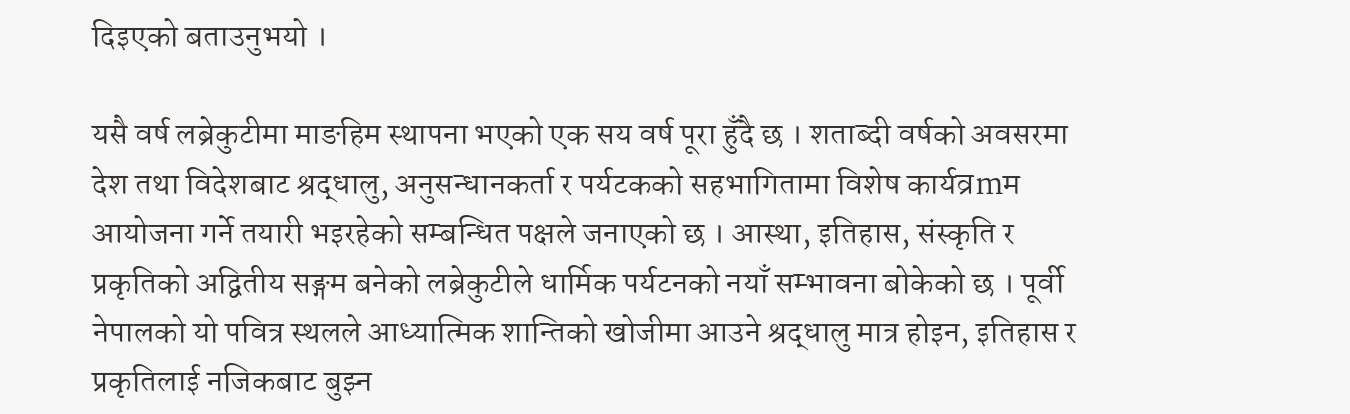दिइएको बताउनुभयो ।

यसै वर्ष लब्रेकुटीमा माङहिम स्थापना भएको एक सय वर्ष पूरा हुँदै छ । शताब्दी वर्षको अवसरमा देश तथा विदेशबाट श्रद्धालु, अनुसन्धानकर्ता र पर्यटकको सहभागितामा विशेष कार्यव्रmम आयोजना गर्ने तयारी भइरहेको सम्बन्धित पक्षले जनाएको छ । आस्था, इतिहास, संस्कृति र प्रकृतिको अद्वितीय सङ्गम बनेको लब्रेकुटीले धार्मिक पर्यटनको नयाँ सम्भावना बोकेको छ । पूर्वी नेपालको यो पवित्र स्थलले आध्यात्मिक शान्तिको खोजीमा आउने श्रद्धालु मात्र होइन, इतिहास र प्रकृतिलाई नजिकबाट बुझ्न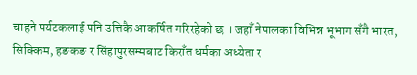चाहने पर्यटकलाई पनि उत्तिकै आकर्षित गरिरहेको छ । जहाँ नेपालका विभिन्न भूभाग सँगै भारत, सिक्किम, हङकङ र सिंहापुरसम्मबाट किराँत धर्मका अध्येता र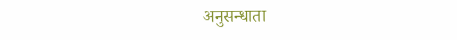अनुसन्धाता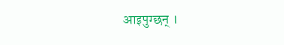आइपुग्छन् ।